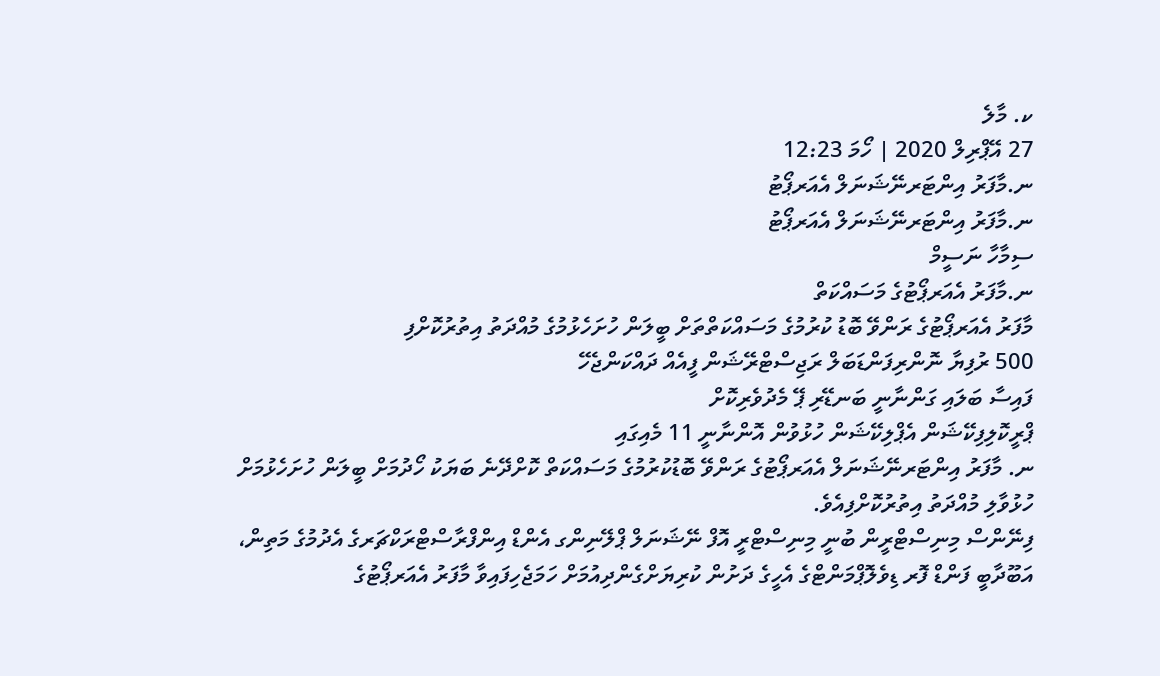ކ. މާލެ
27 އޭޕްރިލް 2020 | ހޯމަ 12:23
ނ.މާފަރު އިންޓަރނޭޝަނަލް އެއަރޕޯޓު
ނ.މާފަރު އިންޓަރނޭޝަނަލް އެއަރޕޯޓު
ސިމާހާ ނަސީމް
ނ.މާފަރު އެއަރޕޯޓުގެ މަސައްކަތް
މާފަރު އެއަރޕޯޓުގެ ރަންވޭ ބޮޑު ކުރުމުގެ މަސައްކަތްތަށް ބީލަން ހުށަހެޅުމުގެ މުއްދަތު އިތުރުކޮށްފި
500 ރުފިޔާ ނޮންރިފަންޑަބަލް ރަޖިސްޓްރޭޝަން ފީއެއް ދައްކަންޖެހޭ
ފައިސާ ބަލައި ގަންނާނީ ބަނޑޭރި ޕޭ މެދުވެރިކޮށް
ޕްރީކޮލިފިކޭޝަން އެޕްލިކޭޝަން ހުޅުވުން އޮންނާނީ 11 މެއިގައި
ނ. މާފަރު އިންޓަރނޭޝަނަލް އެއަރޕޯޓުގެ ރަންވޭ ބޮޑުކުރުމުގެ މަސައްކަތް ކޮށްދޭނެ ބަޔަކު ހޯދުމަށް ބީލަން ހުށަހެޅުމަށް ހުޅުވާލި މުއްދަތު އިތުރުކޮށްފިއެވެ.
ފިނޭންސް މިނިސްޓްރީން ބުނީ މިނިސްޓްރީ އޮފް ނޭޝަނަލް ޕްލޭނިންގ އެންޑް އިންފްރާސްޓްރަކްޗަރގެ އެދުމުގެ މަތިން، އަބޫދާބީ ފަންޑް ފޮރ ޑިވެލޮޕްމަންޓްގެ އެހީގެ ދަށުން ކުރިޔަށްގެންދިއުމަށް ހަމަޖެހިފައިވާ މާފަރު އެއަރޕޯޓުގެ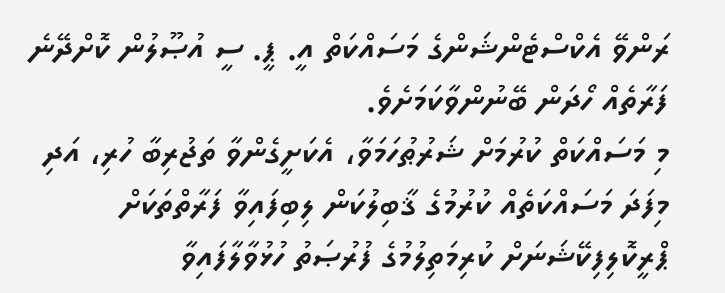ރަންވޭ އެކްސްޓެންޝަންގެ މަސައްކަތް އީ. ޕީ. ސީ އުޞޫލުން ކޮށްދޭނެ ފަރާތެއް ހޯދަން ބޭނުންވާކަމަށެވެ.
މި މަސައްކަތް ކުރުމަށް ޝަރުޠުހަމަވާ، އެކަށީގެންވާ ތަޖުރިބާ ހުރި، އަދި މިފަދަ މަސައްކަތެއް ކުރުމުގެ ޤާބިލުކަން ލިބިފައިވާ ފަރާތްތަކަށް ޕްރީކޮލިފިކޭޝަނަށް ކުރިމަތިލުމުގެ ފުރުޞަތު ހުޅުވާލާފައިވާ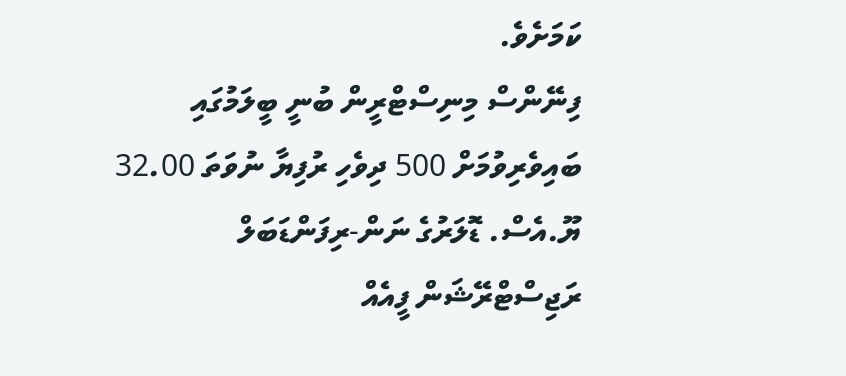ކަމަށެވެ.
ފިނޭންސް މިނިސްޓްރީން ބުނީ ބީލަމުގައި ބައިވެރިވުމަށް 500 ދިވެހި ރުފިޔާ ނުވަތަ 32.00 ޔޫ.އެސް. ޑޮލަރުގެ ނަން-ރިފަންޑަބަލް ރަޖިސްޓްރޭޝަން ފީއެއް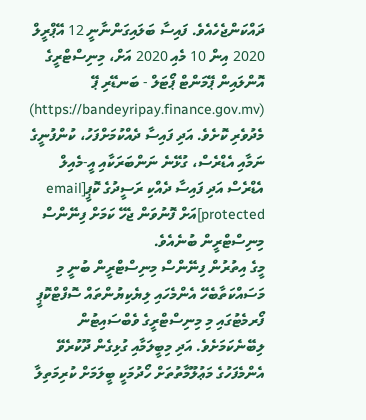ދައްކަންޖެހެއެވެ. ފައިސާ ބަލައިގަންނާނީ 12 އޭޕްރީލް 2020 އިން 10 މެއި 2020 އަށް، މިނިސްޓްރީގެ އޮންލައިން ޕޭމަންޓް ޕޯޓަލް - ބަނޑޭރި ޕޭ (https://bandeyripay.finance.gov.mv) މެދުވެރި ކޮށެވެ. އަދި ފައިސާ ދެއްކުމަށްފަހު، ކުންފުނީގެ ނަމާއި އެޑްރެސް، ގުޅޭނެ ނަންބަރަކާއި އީ-މެއިލް އެޑްރެސް އަދި ފައިސާ ދެއްކި ރަސީދުގެ ކޮޕީ[email protected]އަށް ފޮނުވަން ޖެހޭ ކަމަށް ފިނޭންސް މިނިސްޓްރީން ބުނެއެވެ.
މީގެ އިތުރުން ފިނޭންސް މިނިސްޓްރީން ބުނީ މި މަސައްކަތާބެހޭ އެންމެހައި ލިޔެކިޔުންތައް ސޮފްޓްކޮޕީ ފޯރމެޓުގައި މި މިނިސްޓްރީގެ ވެބްސައިޓުން ލިބޭނެކަމަށެވެ. އަދި މިބީލަމާއި ގުޅިގެން ދޫކުރެވޭ އެންމެފަހުގެ މަޢުލޫމާތުތަށް ހޯދުމަކީ ބީލަމަށް ކުރިމަތިލާ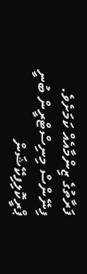ފަރާތުގެ ޒިންމާއެއް ކަމަށެވެ.
ފިނޭންސް މިނިސްޓްރީން ބުނީ ޕްރީކޮލިފިކޭޝަން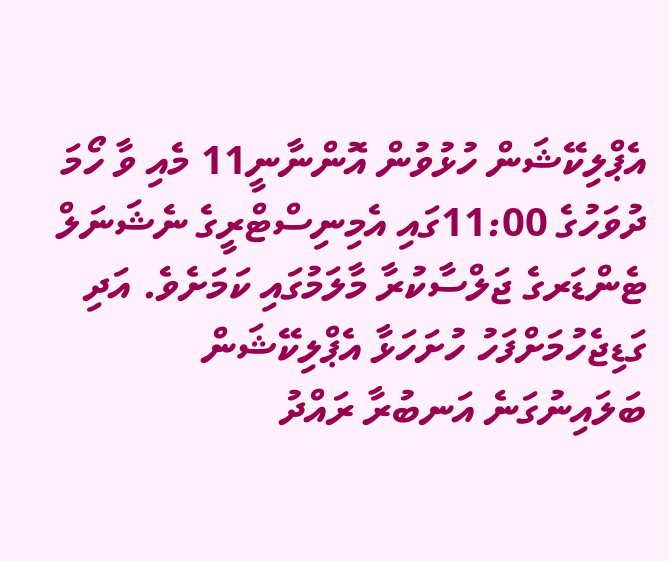އެޕްލިކޭޝަން ހުޅުވުން އޮންނާނީ11 މެއި ވާ ހޯމަ ދުވަހުގެ 11:00ގައި އެމިނިސްޓްރީގެ ނެޝަނަލް ޓެންޑަރގެ ޖަލްސާކުރާ މާލަމުގައި ކަމަށެވެ. އަދި ގަޑިޖެހުމަށްފަހު ހުށަހަޅާ އެޕްލިކޭޝަން ބަލައިނުގަނެ އަނބުރާ ރައްދު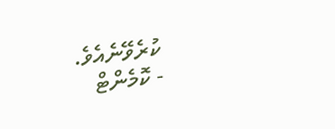ކުރެވޭނެއެވެ.
- ކޮމެންޓް